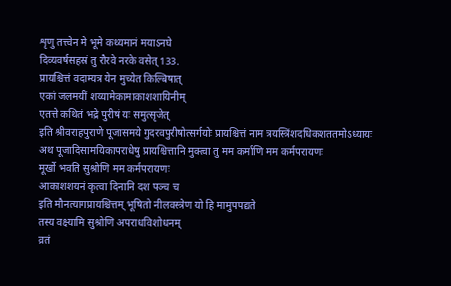शृणु तत्त्वेन मे भूमे कथ्यमानं मयाऽनघे
दिव्यवर्षसहस्रं तु रौरवे नरके वसेत् 133.
प्रायश्चित्तं वदाम्यत्र येन मुच्येत किल्बिषात्
एकां जलमयीं शय्यामेकामाकाशशायिनीम्
एतत्ते कथितं भद्रे पुरीषं यः समुत्सृजेत्
इति श्रीवराहपुराणे पूजासमये गुदरवपुरीषोत्सर्गयोः प्रायश्चित्तं नाम त्रयस्त्रिंशदधिकशततमोऽध्यायः
अथ पूजादिसामयिकापराधेषु प्रायश्चित्तानि मुक्त्वा तु मम कर्माणि मम कर्मपरायणः
मूर्खो भवति सुश्रोणि मम कर्मपरायणः
आकाशशयनं कृत्वा दिनानि दश पञ्च च
इति मौनत्यागप्रायश्चित्तम् भूषितो नीलवस्त्रेण यो हि मामुपपद्यते
तस्य वक्ष्यामि सुश्रोणि अपराधविशोधनम्
व्रतं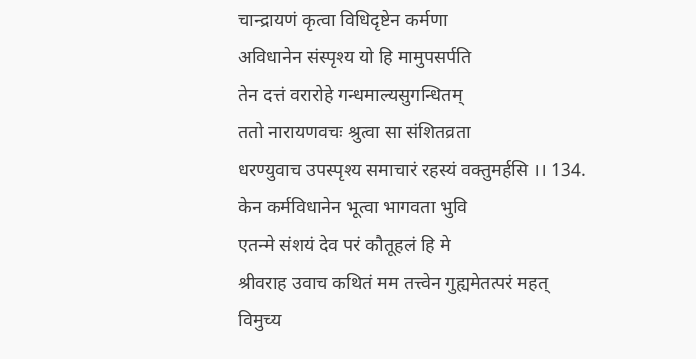चान्द्रायणं कृत्वा विधिदृष्टेन कर्मणा
अविधानेन संस्पृश्य यो हि मामुपसर्पति
तेन दत्तं वरारोहे गन्धमाल्यसुगन्धितम्
ततो नारायणवचः श्रुत्वा सा संशितव्रता
धरण्युवाच उपस्पृश्य समाचारं रहस्यं वक्तुमर्हसि ।। 134.
केन कर्मविधानेन भूत्वा भागवता भुवि
एतन्मे संशयं देव परं कौतूहलं हि मे
श्रीवराह उवाच कथितं मम तत्त्वेन गुह्यमेतत्परं महत्
विमुच्य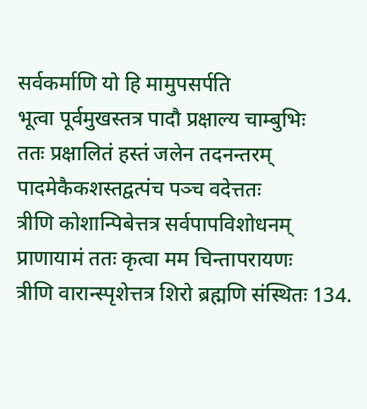सर्वकर्माणि यो हि मामुपसर्पति
भूत्वा पूर्वमुखस्तत्र पादौ प्रक्षाल्य चाम्बुभिः
ततः प्रक्षालितं हस्तं जलेन तदनन्तरम्
पादमेकैकशस्तद्वत्पंच पञ्च वदेत्ततः
त्रीणि कोशान्पिबेत्तत्र सर्वपापविशोधनम्
प्राणायामं ततः कृत्वा मम चिन्तापरायणः
त्रीणि वारान्स्पृशेत्तत्र शिरो ब्रह्मणि संस्थितः 134.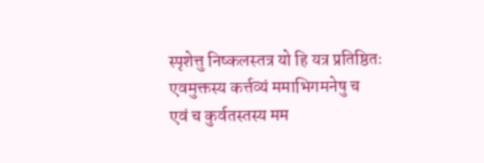स्पृशेत्तु निष्कलस्तत्र यो हि यत्र प्रतिष्ठितः
एवमुक्तस्य कर्त्तव्यं ममाभिगमनेषु च
एवं च कुर्वतस्तस्य मम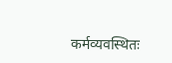कर्मव्यवस्थितः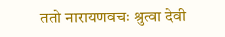ततो नारायणवचः श्रुत्वा देवी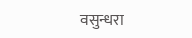वसुन्धरा